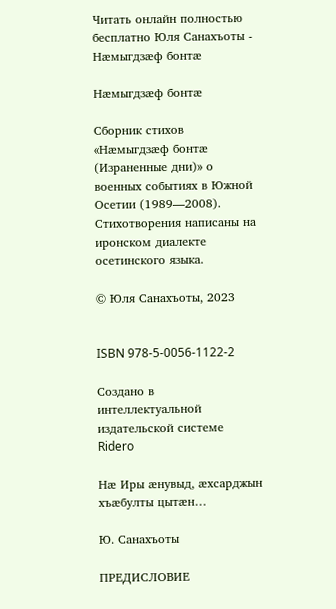Читать онлайн полностью бесплатно Юля Санахъоты - Нæмыгдзæф бонтæ

Нæмыгдзæф бонтæ

Сборник стихов «Нæмыгдзæф бонтæ (Израненные дни)» о военных событиях в Южной Осетии (1989—2008). Стихотворения написаны на иронском диалекте осетинского языка.

© Юля Санахъоты, 2023


ISBN 978-5-0056-1122-2

Создано в интеллектуальной издательской системе Ridero

Нæ Иры æнувыд, æхсарджын хъæбулты цытæн…

Ю. Санахъоты

ПРЕДИСЛОВИЕ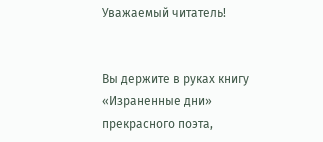Уважаемый читатель!


Вы держите в руках книгу «Израненные дни» прекрасного поэта,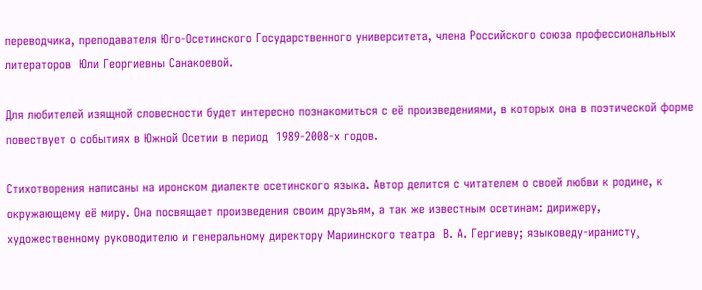переводчика, преподавателя Юго-Осетинского Государственного университета, члена Российского союза профессиональных литераторов  Юли Георгиевны Санакоевой.

Для любителей изящной словесности будет интересно познакомиться с её произведениями, в которых она в поэтической форме повествует о событиях в Южной Осетии в период  1989-2008-х годов.

Стихотворения написаны на иронском диалекте осетинского языка. Автор делится с читателем о своей любви к родине, к окружающему её миру. Она посвящает произведения своим друзьям, а так же известным осетинам: дирижеру,  художественному руководителю и генеральному директору Мариинского театра  В. А. Гергиеву; языковеду-иранисту¸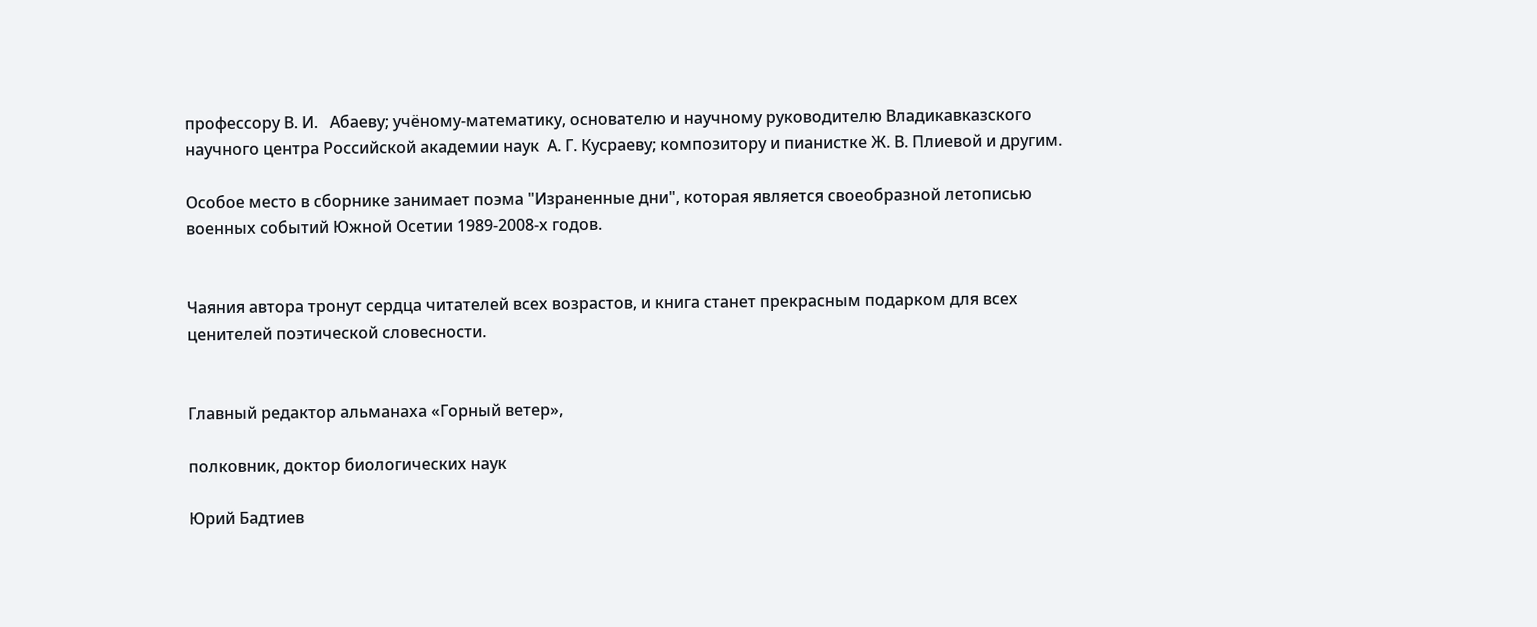профессору В. И.   Абаеву; учёному-математику, основателю и научному руководителю Владикавказского научного центра Российской академии наук  А. Г. Кусраеву; композитору и пианистке Ж. В. Плиевой и другим.

Особое место в сборнике занимает поэма "Израненные дни", которая является своеобразной летописью военных событий Южной Осетии 1989-2008-х годов.


Чаяния автора тронут сердца читателей всех возрастов, и книга станет прекрасным подарком для всех ценителей поэтической словесности.


Главный редактор альманаха «Горный ветер»,

полковник, доктор биологических наук

Юрий Бадтиев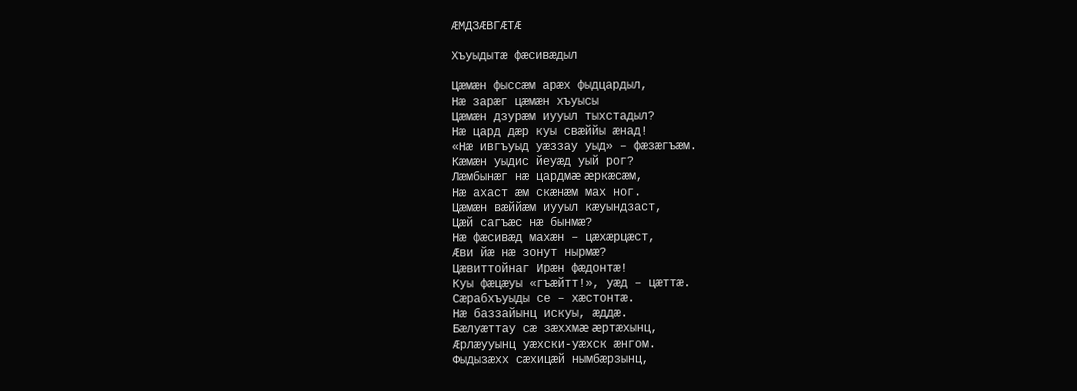ÆМДЗÆВГÆТÆ

Хъуыдытæ фæсивæдыл

Цæмæн фыссæм арæх фыдцардыл,
Нæ зарæг цæмæн хъуысы
Цæмæн дзурæм иууыл тыхстадыл?
Нæ цард дæр куы свæййы æнад!
«Нæ ивгъуыд уæззау уыд» – фæзæгъæм.
Кæмæн уыдис йеуæд уый рог?
Лæмбынæг нæ цардмæ æркæсæм,
Нæ ахаст æм скæнæм мах ног.
Цæмæн вæййæм иууыл кæуындзаст,
Цæй сагъæс нæ бынмæ?
Нæ фæсивæд махæн – цæхæрцæст,
Æви йæ нæ зонут нырмæ?
Цæвиттойнаг Ирæн фæдонтæ!
Куы фæцæуы «гъæйтт!», уæд – цæттæ.
Сæрабхъуыды се – хæстонтæ.
Нæ баззайынц искуы, æддæ.
Бæлуæттау сæ зæххмæ æртæхынц,
Æрлæууынц уæхски-уæхск æнгом.
Фыдызæхх сæхицæй нымбæрзынц,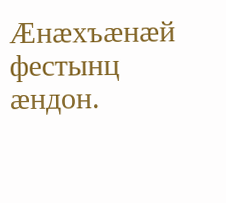Æнæхъæнæй фестынц æндон.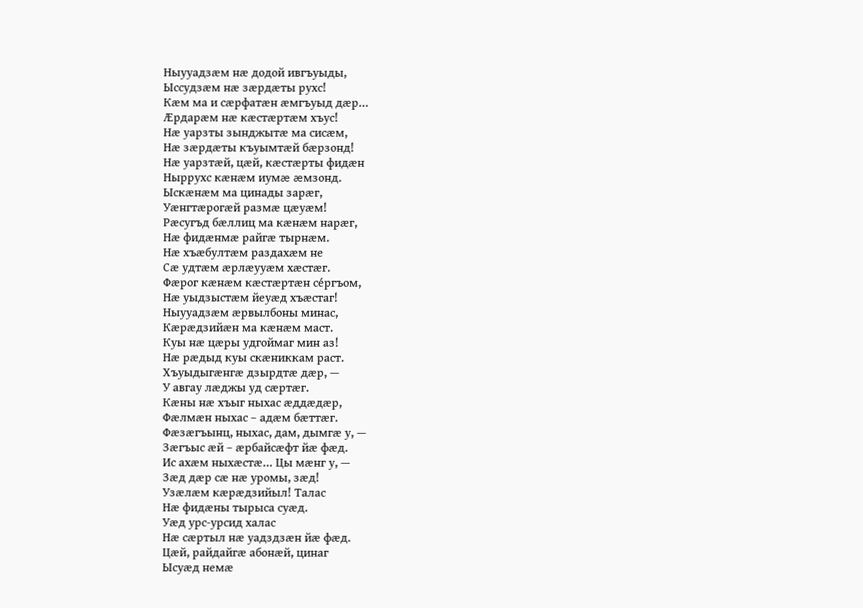Ныууадзæм нæ додой ивгъуыды,
Ыссудзæм нæ зæрдæты рухс!
Кæм ма и сæрфатæн æмгъуыд дæр…
Æрдарæм нæ кæстæртæм хъус!
Нæ уарзты зынджытæ ма сисæм,
Нæ зæрдæты къуымтæй бæрзонд!
Нæ уарзтæй, цæй, кæстæрты фидæн
Ныррухс кæнæм иумæ æмзонд.
Ыскæнæм ма цинады зарæг,
Уæнгтæрогæй размæ цæуæм!
Рæсугъд бæллиц ма кæнæм нарæг,
Нæ фидæнмæ райгæ тырнæм.
Нæ хъæбултæм раздахæм не
Сæ удтæм æрлæууæм хæстæг.
Фæрог кæнæм кæстæртæн се́ргъом,
Нæ уыдзыстæм йеуæд хъæстаг!
Ныууадзæм æрвылбоны минас,
Кæрæдзийæн ма кæнæм маст.
Куы нæ цæры удгоймаг мин аз!
Нæ рæдыд куы скæниккам раст.
Хъуыдыгæнгæ дзырдтæ дæр, —
У авгау лæджы уд сæртæг.
Кæны нæ хъыг ныхас æддæдæр,
Фæлмæн ныхас – адæм бæттæг.
Фæзæгъынц, ныхас, дам, дымгæ у, —
Зæгъыс æй – æрбайсæфт йæ фæд.
Ис ахæм ныхæстæ… Цы мæнг у, —
Зæд дæр сæ нæ уромы, зæд!
Узæлæм кæрæдзийыл! Талас
Нæ фидæны тырыса суæд.
Уæд урс-урсид халас
Нæ сæртыл нæ уадздзæн йæ фæд.
Цæй, райдайгæ абонæй, цинаг
Ысуæд немæ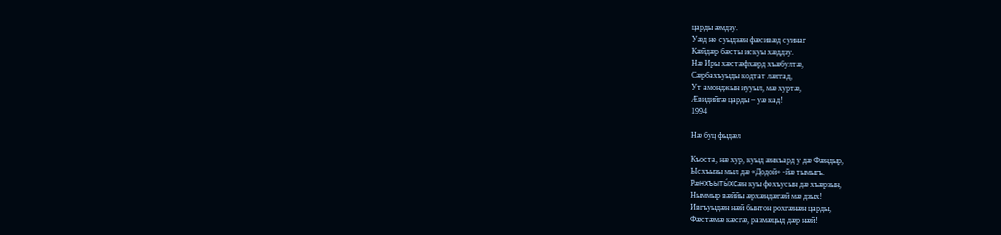царды æмдзу.
Уæд не суыдзæн фæсивæд суинаг
Кæйдæр бæсты искуы хæддзу.
Нæ Иры хæстæфхæрд хъæбултæ,
Сæрбахъуыды кодтат лæггад,
Ут амонджын иууыл, мæ хуртæ,
Æвидийгæ царды – уæ кад!
1994

Нæ буц фыдæл

Къоста, нæ хур, куыд æнкъард у дæ Фæндыр,
Ысхъызы мыл дæ «Додой» -йæ тымыгъ.
Рæнхъыты́хсæн куы фехъусын дæ хъæрзын,
Ныммыр вæййы æрхæндæгæй мæ дзых!
Ивгъуыдæн нæй бынтон рохгæнæн царды,
Фæстæмæ кæсгæ, размæцыд дæр нæй!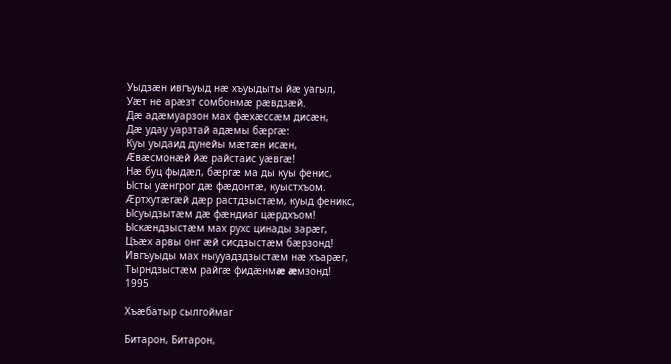Уыдзæн ивгъуыд нæ хъуыдыты йæ уагыл,
Уæт не арæзт сомбонмæ рæвдзæй.
Дæ адæмуарзон мах фæхæссæм дисæн,
Дæ удау уарзтай адæмы бæргæ:
Куы уыдаид дунейы мæтæн исæн,
Æвæсмонæй йæ райстаис уæвгæ!
Нæ буц фыдæл, бæргæ ма ды куы фенис,
Ысты уæнгрог дæ фæдонтæ, куыстхъом.
Æртхутæгæй дæр растдзыстæм, куыд феникс,
Ысуыдзытæм дæ фæндиаг цæрдхъом!
Ыскæндзыстæм мах рухс цинады зарæг,
Цъæх арвы онг æй сисдзыстæм бæрзонд!
Ивгъуыды мах ныууадздзыстæм нæ хъарæг,
Тырндзыстæм райгæ фидæнмæ æмзонд!
1995

Хъæбатыр сылгоймаг

Битарон, Битарон,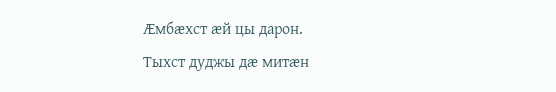Æмбæхст æй цы дарон.
Тыхст дуджы дæ митæн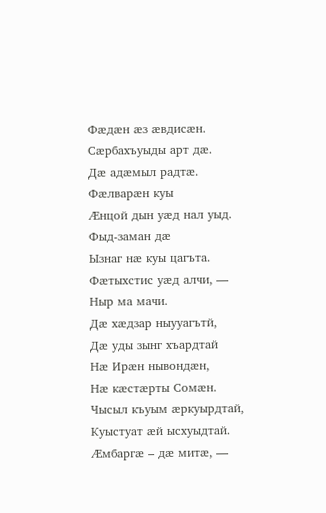Фæдæн æз æвдисæн.
Сæрбахъуыды арт дæ.
Дæ адæмыл радтæ.
Фæлварæн куы
Æнцой дын уæд нал уыд.
Фыд-заман дæ
Ызнаг нæ куы цагъта.
Фæтыхстис уæд алчи, —
Ныр ма мачи.
Дæ хæдзар ныууагътй,
Дæ уды зынг хъардтай
Нæ Ирæн нывондæн,
Нæ кæстæрты Сомæн.
Чысыл къуым æркуырдтай,
Куыстуат æй ысхуыдтай.
Æмбаргæ – дæ митæ, —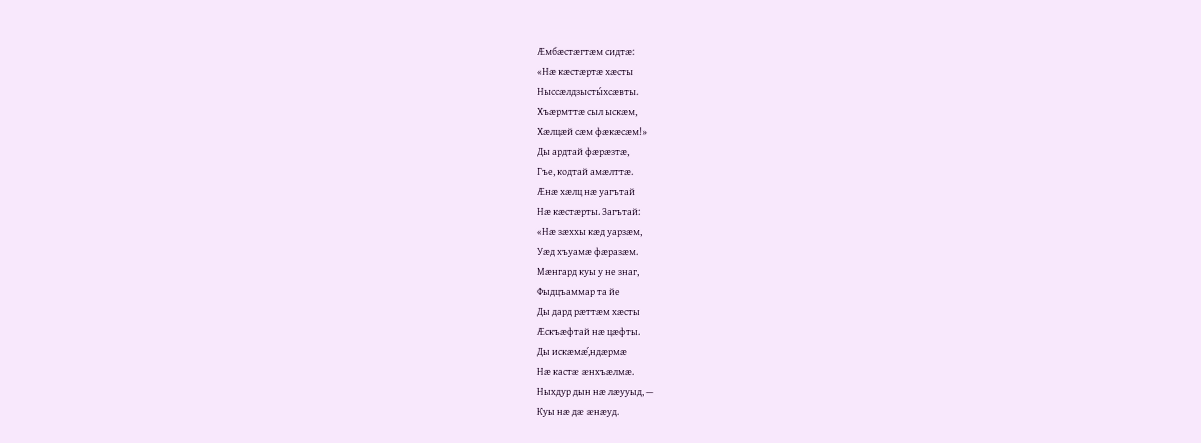Æмбæстæгтæм сидтæ:
«Нæ кæстæртæ хæсты
Ныссæлдзысты́хсæвты.
Хъæрмттæ сыл ыскæм,
Хæлцæй сæм фæкæсæм!»
Ды ардтай фæрæзтæ,
Гъе, кодтай амæлттæ.
Æнæ хæлц нæ уагътай
Нæ кæстæрты. Загътай:
«Нæ зæххы кæд уарзæм,
Уæд хъуамæ фæразæм.
Мæнгард куы у не знаг,
Фыдцъаммар та йе
Ды дард рæттæм хæсты
Æскъæфтай нæ цæфты.
Ды искæмæ,́ндæрмæ
Нæ кастæ æнхъæлмæ.
Ныхдур дын нæ лæууыд, —
Куы нæ дæ æнæуд.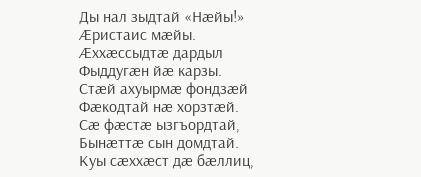Ды нал зыдтай «Нæйы!»
Æристаис мæйы.
Æххæссыдтæ дардыл
Фыддугæн йæ карзы.
Стæй ахуырмæ фондзæй
Фæкодтай нæ хорзтæй.
Сæ фæстæ ызгъордтай,
Бынæттæ сын домдтай.
Куы сæххæст дæ бæллиц,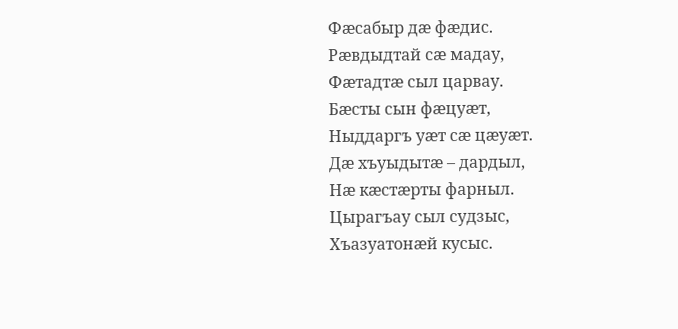Фæсабыр дæ фæдис.
Рæвдыдтай сæ мадау,
Фæтадтæ сыл царвау.
Бæсты сын фæцуæт,
Ныддаргъ уæт сæ цæуæт.
Дæ хъуыдытæ – дардыл,
Нæ кæстæрты фарныл.
Цырагъау сыл судзыс,
Хъазуатонæй кусыс.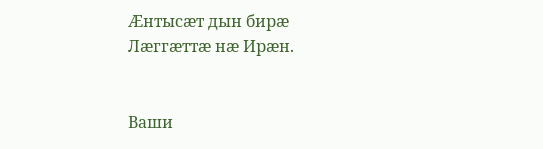Æнтысæт дын бирæ
Лæггæттæ нæ Ирæн.


Ваши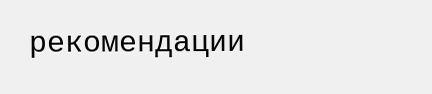рекомендации